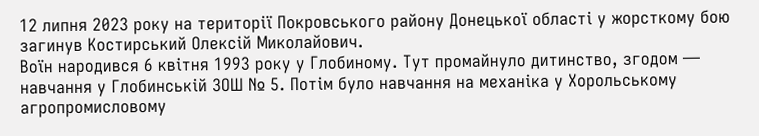12 липня 2023 року на території Покровського району Донецької області у жорсткому бою загинув Костирський Олексій Миколайович.
Воїн народився 6 квітня 1993 року у Глобиному. Тут промайнуло дитинство, згодом — навчання у Глобинській ЗОШ № 5. Потім було навчання на механіка у Хорольському агропромисловому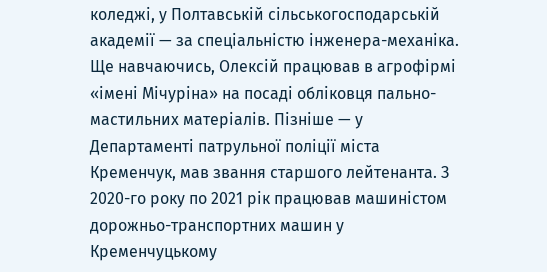коледжі, у Полтавській сільськогосподарській академії — за спеціальністю інженера-механіка.
Ще навчаючись, Олексій працював в агрофірмі «імені Мічуріна» на посаді обліковця пально-мастильних матеріалів. Пізніше — у Департаменті патрульної поліції міста Кременчук, мав звання старшого лейтенанта. З 2020-го року по 2021 рік працював машиністом дорожньо-транспортних машин у Кременчуцькому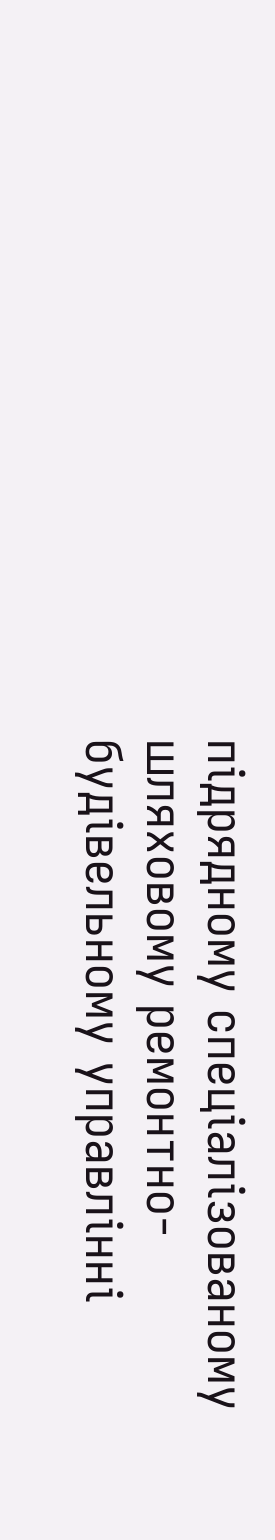підрядному спеціалізованому шляховому ремонтно-будівельному управлінні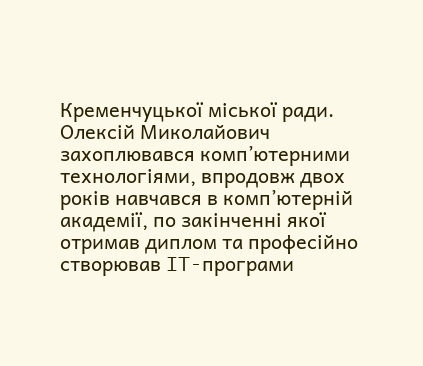Кременчуцької міської ради.
Олексій Миколайович захоплювався комп’ютерними технологіями, впродовж двох років навчався в комп’ютерній академії, по закінченні якої отримав диплом та професійно створював IT-програми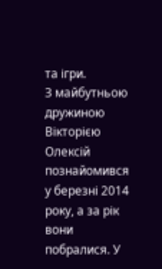та ігри.
З майбутньою дружиною Вікторією Олексій познайомився у березні 2014 року, а за рік вони побралися. У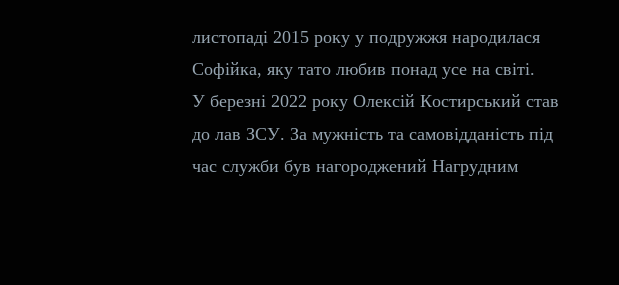листопаді 2015 року у подружжя народилася Софійка, яку тато любив понад усе на світі.
У березні 2022 року Олексій Костирський став до лав ЗСУ. За мужність та самовідданість під час служби був нагороджений Нагрудним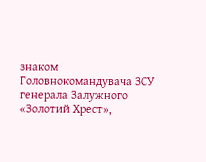знаком Головнокомандувача ЗСУ генерала Залужного «Золотий Хрест»,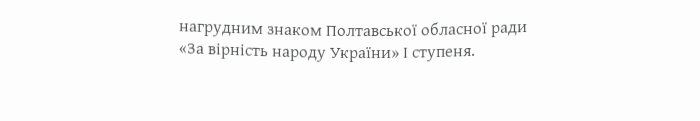нагрудним знаком Полтавської обласної ради «За вірність народу України» І ступеня.